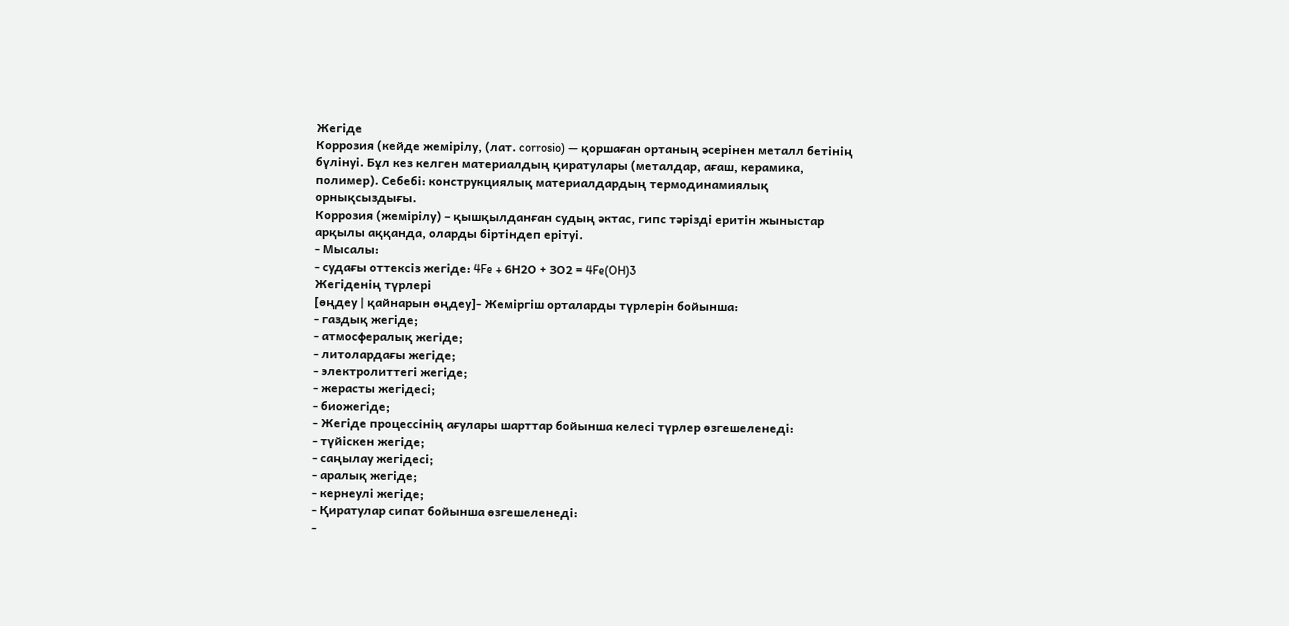Жегіде
Коррозия (кейде жемірілу, (лат. corrosio) — қоршаған ортаның әсерінен металл бетінің бүлінуі. Бұл кез келген материалдың қиратулары (металдар, ағаш, керамика, полимер). Себебі: конструкциялық материалдардың термодинамиялық орнықсыздығы.
Коррозия (жемірілу) – қышқылданған судың әктас, гипс тәрізді еритін жыныстар арқылы аққанда, оларды біртіндеп ерітуі.
- Мысалы:
- судағы оттексіз жегіде: 4Fe + 6Н2О + ЗО2 = 4Fe(OH)3
Жегіденің түрлері
[өңдеу | қайнарын өңдеу]- Жемiргiш орталарды түрлерін бойынша:
- газдық жегіде;
- атмосфералық жегіде;
- литолардағы жегіде;
- электролиттегі жегіде;
- жерасты жегідесі;
- биожегіде;
- Жегіде процессiнiң ағулары шарттар бойынша келесi түрлер өзгешеленедi:
- түйіскен жегіде;
- саңылау жегідесі;
- аралық жегіде;
- кернеулі жегіде;
- Қиратулар сипат бойынша өзгешеленедi:
-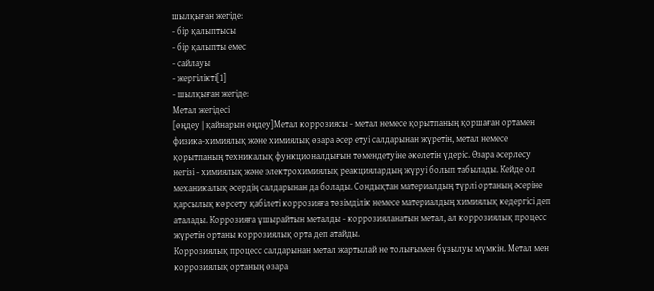шылқыған жегіде:
- бiр қалыптысы
- бiр қалыпты емес
- сайлауы
- жергiлiктi[1]
- шылқыған жегіде:
Метал жегідесі
[өңдеу | қайнарын өңдеу]Метал коррозиясы - метал немесе қорытпаның қоршаған ортамен физика-химиялық және химиялық өзара әсер етуі салдарынан жүретін, метал немесе қорытпаның техникалық функционалдығын төмендетуіне әкелетін үдеріс. Өзара әсерлесу негізі - химиялық және электрохимиялық реакциялардың жүруі болып табылады. Кейде ол механикалық әсердің салдарынан да болады. Сондықтан материалдың түрлі ортаның әсеріне қарсылық көрсету қабілеті коррозияға төзімділік немесе материалдың химиялық кедергісі деп аталады. Коррозияға ұшырайтын металды - коррозияланатын метал, ал коррозиялық процесс жүретін ортаны коррозиялық орта деп атайды.
Коррозиялық процесс салдарынан метал жартылай не толығымен бұзылуы мүмкін. Метал мен коррозиялық ортаның өзара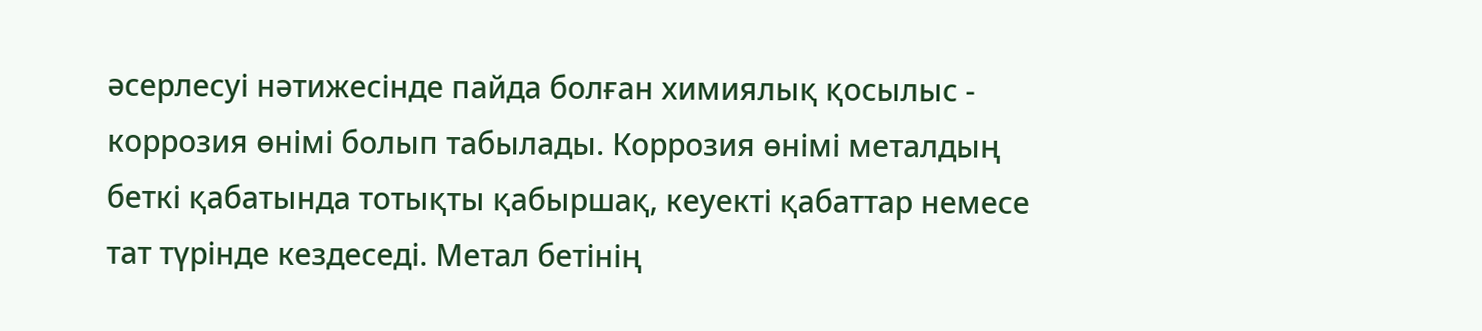әсерлесуі нәтижесінде пайда болған химиялық қосылыс - коррозия өнімі болып табылады. Коррозия өнімі металдың беткі қабатында тотықты қабыршақ, кеуекті қабаттар немесе тат түрінде кездеседі. Метал бетінің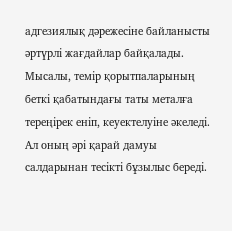адгезиялық дәрежесіне байланысты әртүрлі жағдайлар байқалады. Мысалы, темір қорытпаларының беткі қабатындағы таты металға тереңірек еніп, кеуектелуіне әкеледі. Ал оның әрі қарай дамуы салдарынан тесікті бұзылыс береді.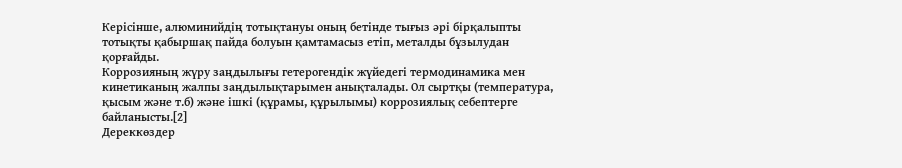Керісінше, алюминийдің тотықтануы оның бетінде тығыз әрі бірқалыпты тотықты қабыршақ пайда болуын қамтамасыз етіп, металды бұзылудан қорғайды.
Коррозияның жүру заңдылығы гетерогендік жүйедегі термодинамика мен кинетиканың жалпы заңдылықтарымен анықталады. Ол сыртқы (температура, қысым және т.б) және ішкі (құрамы, құрылымы) коррозиялық себептерге байланысты.[2]
Дереккөздер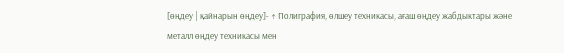[өңдеу | қайнарын өңдеу]- ↑ Полиграфия, өлшеу техникасы, ағаш өңдеу жабдыктары және металл өңдеу техникасы мен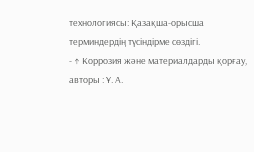технологиясы: Қазақша-орысша терминдердің түсіндірме сөздігі.
- ↑ Коррозия және материалдарды қорғау, авторы : Ұ. А.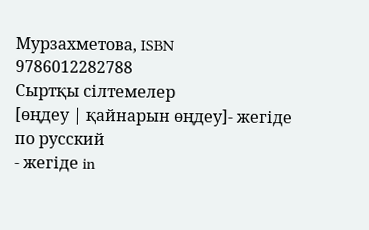Мурзахметова, ISBN 9786012282788
Сыртқы сілтемелер
[өңдеу | қайнарын өңдеу]- жегіде по русский
- жегіде in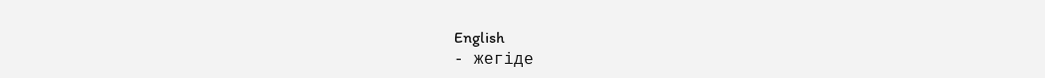English
- жегіде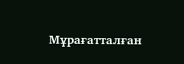Мұрағатталған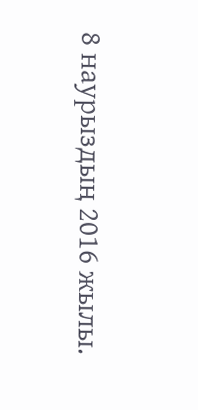8 наурыздың 2016 жылы.